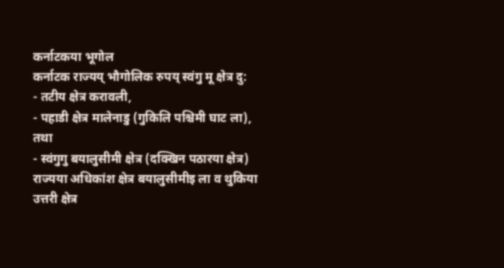कर्नाटकया भूगोल
कर्नाटक राज्यय् भौगोलिक रुपय् स्वंगु मू क्षेत्र दु:
- तटीय क्षेत्र करावली,
- पहाडी क्षेत्र मालेनाडु (गुकिलि पश्चिमी घाट ला), तथा
- स्वंगुगु बयालुसीमी क्षेत्र (दक्खिन पठारया क्षेत्र)
राज्यया अधिकांश क्षेत्र बयालुसीमीइ ला व थुकिया उत्तरी क्षेत्र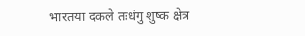भारतया दकले तःधंगु शुष्क क्षेत्र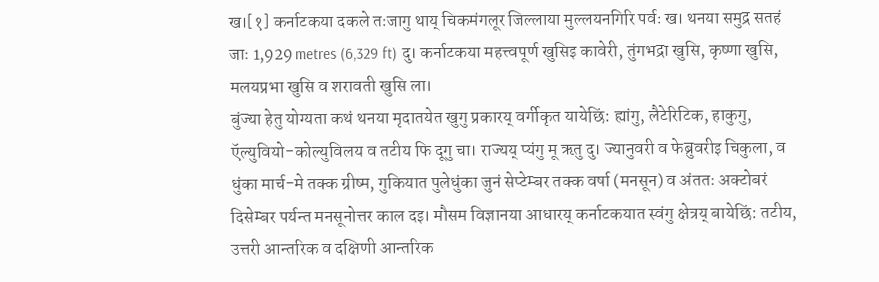ख।[१] कर्नाटकया दकले तःजागु थाय् चिकमंगलूर जिल्लाया मुल्लयनगिरि पर्वः ख। थनया समुद्र सतहं जाः 1,929 metres (6,329 ft) दु। कर्नाटकया महत्त्वपूर्ण खुसिइ कावेरी, तुंगभद्रा खुसि, कृष्णा खुसि, मलयप्रभा खुसि व शरावती खुसि ला।
बुंज्या हेतु योग्यता कथं थनया मृदातयेत खुगु प्रकारय् वर्गीकृत यायेछिं: ह्यांगु, लैटेरिटिक, हाकुगु, ऍल्युवियो-कोल्युविलय व तटीय फि दूगु चा। राज्यय् प्यंगु मू ऋतु दु। ज्यानुवरी व फेब्रुवरीइ चिकुला, व धुंका मार्च-मे तक्क ग्रीष्म, गुकियात पुलेधुंका जुनं सेप्टेम्बर तक्क वर्षा (मनसून) व अंततः अक्टोबरं दिसेम्बर पर्यन्त मनसूनोत्तर काल दइ। मौसम विज्ञानया आधारय् कर्नाटकयात स्वंगु क्षेत्रय् बायेछिं: तटीय, उत्तरी आन्तरिक व दक्षिणी आन्तरिक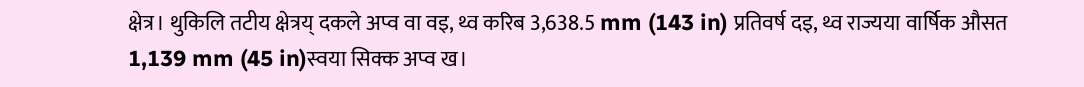क्षेत्र। थुकिलि तटीय क्षेत्रय् दकले अप्व वा वइ, थ्व करिब 3,638.5 mm (143 in) प्रतिवर्ष दइ, थ्व राज्यया वार्षिक औसत 1,139 mm (45 in)स्वया सिक्क अप्व ख।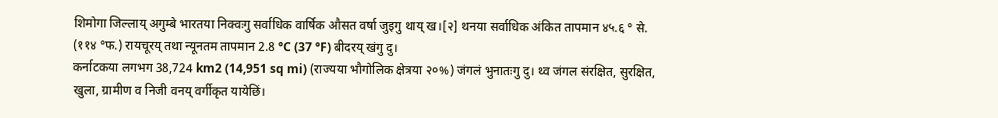शिमोगा जिल्लाय् अगुम्बे भारतया निक्वःगु सर्वाधिक वार्षिक औसत वर्षा जुइगु थाय् ख।[२] थनया सर्वाधिक अंकित तापमान ४५.६ ° से. (११४ °फ.) रायचूरय् तथा न्यूनतम तापमान 2.8 °C (37 °F) बीदरय् खंगु दु।
कर्नाटकया लगभग 38,724 km2 (14,951 sq mi) (राज्यया भौगोलिक क्षेत्रया २०%) जंगलं भुनातःगु दु। थ्व जंगल संरक्षित, सुरक्षित, खुला, ग्रामीण व निजी वनय् वर्गीकृत यायेछिं।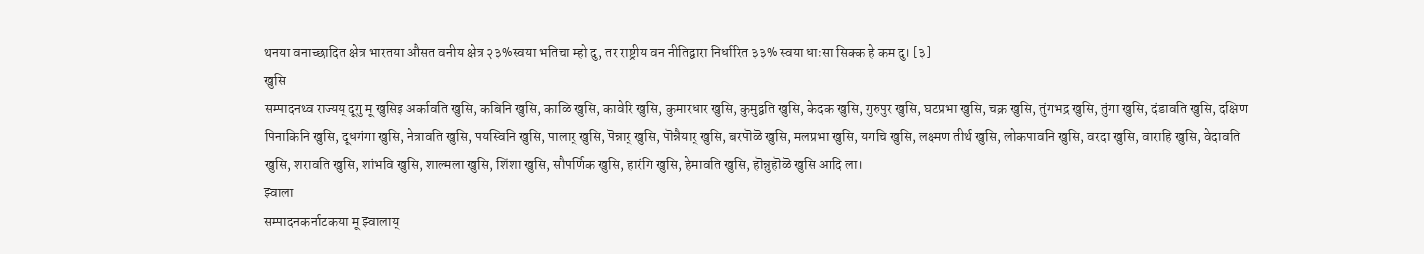थनया वनाच्छादित क्षेत्र भारतया औसत वनीय क्षेत्र २३%स्वया भतिचा म्हो दु, तर राष्ट्रीय वन नीतिद्वारा निर्धारित ३३% स्वया धाःसा सिक्क हे कम दु। [३]
खुसि
सम्पादनथ्व राज्यय् दूगु मू खुसिइ अर्कावति खुसि, कबिनि खुसि, काळि खुसि, कावेरि खुसि, कुमारधार खुसि, कुमुद्वति खुसि, केदक खुसि, गुरुपुर खुसि, घटप्रभा खुसि, चक्र खुसि, तुंगभद्र खुसि, तुंगा खुसि, दंडावति खुसि, दक्षिण पिनाकिनि खुसि, दूधगंगा खुसि, नेत्रावति खुसि, पयस्विनि खुसि, पालार् खुसि, पॆन्नार् खुसि, पॊन्नैयार् खुसि, बरपॊळॆ खुसि, मलप्रभा खुसि, यगचि खुसि, लक्ष्मण तीर्थ खुसि, लोकपावनि खुसि, वरदा खुसि, वाराहि खुसि, वेदावति खुसि, शरावति खुसि, शांभवि खुसि, शाल्मला खुसि, शिंशा खुसि, सौपर्णिक खुसि, हारंगि खुसि, हेमावति खुसि, हॊन्नुहॊळॆ खुसि आदि ला।
झ्वाला
सम्पादनकर्नाटकया मू झ्वालाय्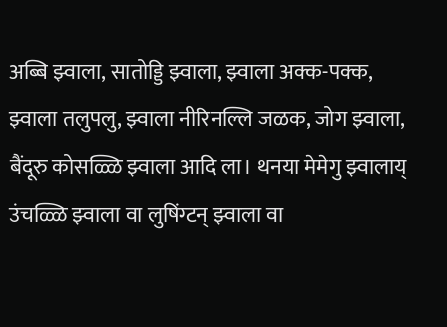अब्बि झ्वाला, सातोड्डि झ्वाला, झ्वाला अक्क-पक्क, झ्वाला तलुपलु, झ्वाला नीरिनल्लि जळक, जोग झ्वाला, बैंदूरु कोसळ्ळि झ्वाला आदि ला। थनया मेमेगु झ्वालाय् उंचळ्ळि झ्वाला वा लुषिंग्टन् झ्वाला वा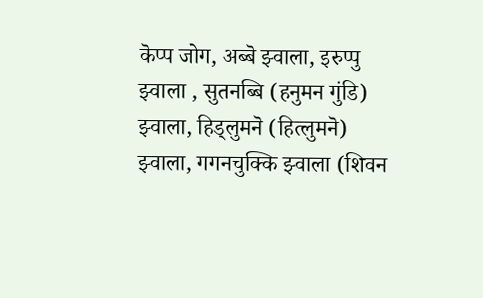कॆप्प जोग, अब्बॆ झ्वाला, इरुप्पु झ्वाला , सुतनब्बि (हनुमन गुंडि) झ्वाला, हिड्लुमनॆ (हित्लुमनॆ) झ्वाला, गगनचुक्कि झ्वाला (शिवन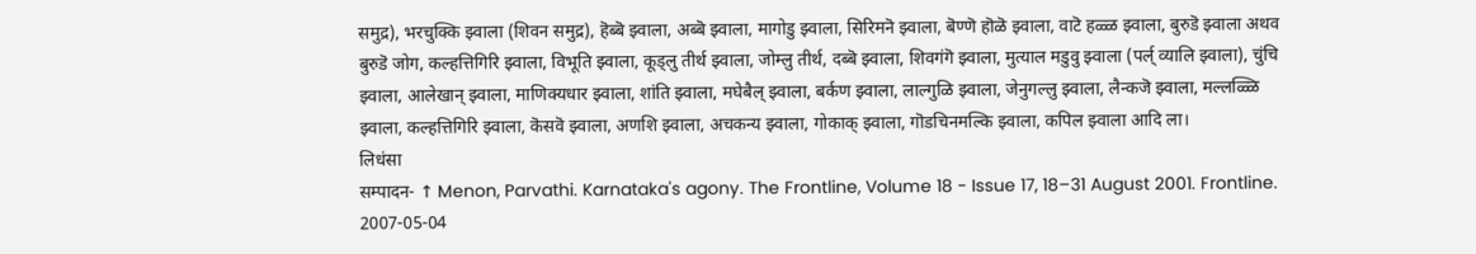समुद्र), भरचुक्कि झ्वाला (शिवन समुद्र), हॆब्बॆ झ्वाला, अब्बॆ झ्वाला, मागोडु झ्वाला, सिरिमनॆ झ्वाला, बॆण्णॆ हॊळॆ झ्वाला, वाटॆ हळ्ळ झ्वाला, बुरुडॆ झ्वाला अथव बुरुडॆ जोग, कल्हत्तिगिरि झ्वाला, विभूति झ्वाला, कूड्लु तीर्थ झ्वाला, जोम्लु तीर्थ, दब्बॆ झ्वाला, शिवगंगॆ झ्वाला, मुत्याल मडुवु झ्वाला (पर्ल् व्यालि झ्वाला), चुंचि झ्वाला, आलेखान् झ्वाला, माणिक्यधार झ्वाला, शांति झ्वाला, मघेबैल् झ्वाला, बर्कण झ्वाला, लाल्गुळि झ्वाला, जेनुगल्लु झ्वाला, लैन्कजॆ झ्वाला, मल्लळ्ळि झ्वाला, कल्हत्तिगिरि झ्वाला, कॆसवॆ झ्वाला, अणशि झ्वाला, अचकन्य झ्वाला, गोकाक् झ्वाला, गॊडचिनमल्कि झ्वाला, कपिल झ्वाला आदि ला।
लिधंसा
सम्पादन- ↑ Menon, Parvathi. Karnataka's agony. The Frontline, Volume 18 - Issue 17, 18–31 August 2001. Frontline. 2007-05-04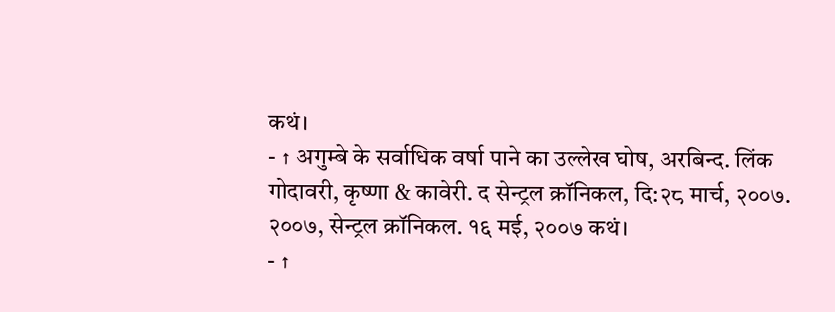कथं।
- ↑ अगुम्बे के सर्वाधिक वर्षा पाने का उल्लेख घोष, अरबिन्द. लिंक गोदावरी, कृष्णा & कावेरी. द सेन्ट्रल क्रॉनिकल, दि:२८ मार्च, २००७. २००७, सेन्ट्रल क्रॉनिकल. १६ मई, २००७ कथं।
- ↑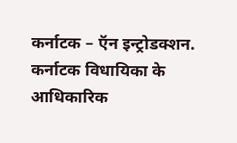कर्नाटक – ऍन इन्ट्रोडक्शन. कर्नाटक विधायिका के आधिकारिक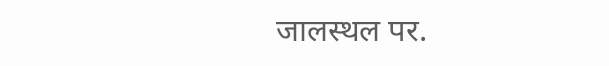जालस्थल पर.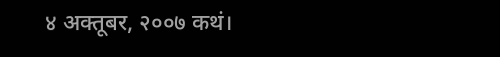४ अक्तूबर, २००७ कथं।